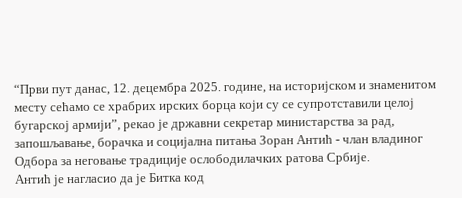“Први пут данас, 12. децембра 2025. године, на историјском и знаменитом месту сећамо се храбрих ирских борца који су се супротставили целој бугарској армији”, рекао је државни секретар министарства за рад, запошљавање, борачка и социјална питања Зоран Антић - члан владиног Одбора за неговање традиције ослободилачких ратова Србије.
Антић је нагласио да је Битка код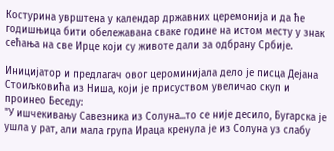Костурина уврштена у календар државних церемонија и да ће годишњица бити обележавана сваке године на истом месту у знак сећања на све Ирце који су животе дали за одбрану Србије.

Иницијатор и предлагач овог цероминијала дело је писца Дејана Стоиљковића из Ниша, који је присуством увеличао скуп и проинео Беседу:
"У ишчекивању Савезника из Солуна...то се није десило, Бугарска је ушла у рат, али мала група Ираца кренула је из Солуна уз слабу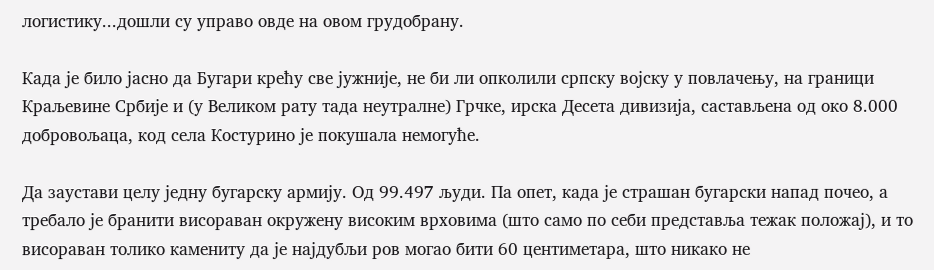логистику...дошли су управо овде на овом грудобрану.

Када је било јасно да Бугари крећу све јужније, не би ли опколили српску војску у повлачењу, на граници Краљевине Србије и (у Великом рату тада неутралне) Грчке, ирска Десета дивизија, састављена од око 8.000 добровољаца, код села Костурино је покушала немогуће.

Да заустави целу једну бугарску армију. Од 99.497 људи. Па опет, када је страшан бугарски напад почео, а требало је бранити висораван окружену високим врховима (што само по себи представља тежак положај), и то висораван толико камениту да је најдубљи ров могао бити 60 центиметара, што никако не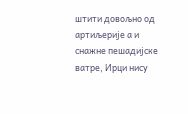штити довољно од артиљерије а и снажне пешадијске ватре, Ирци нису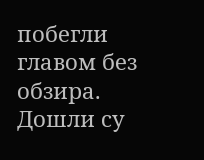побегли главом без обзира. Дошли су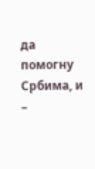да помогну Србима, и –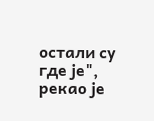остали су где је", рекао је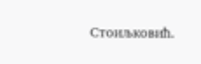Стоиљковић.